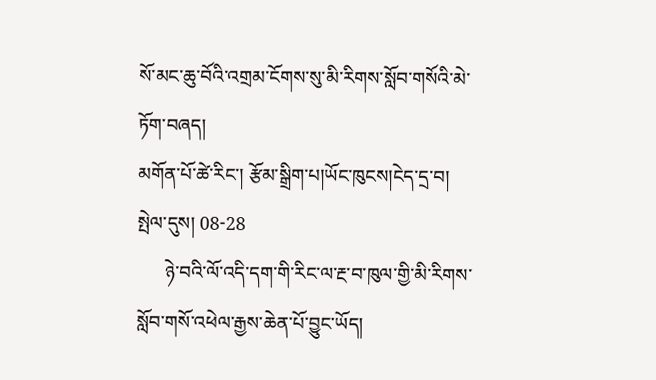སོ་མང་ཆུ་བོའི་འགྲམ་ངོགས་སུ་མི་རིགས་སློབ་གསོའི་མེ་ཏོག་བཞད།
མགོན་པོ་ཚེ་རིང་། རྩོམ་སྒྲིག་པ།ཡོང་ཁུངས།ངེད་དྲ་བ། སྤེལ་དུས། 08-28
      ཉེ་བའི་ལོ་འདི་དག་གི་རིང་ལ་རྔ་བ་ཁུལ་གྱི་མི་རིགས་སློབ་གསོ་འཕེལ་རྒྱས་ཆེན་པོ་བྱུང་ཡོད།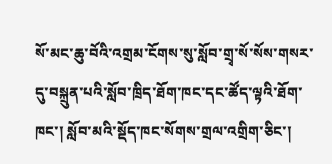སོ་མང་ཆུ་བོའི་འགྲམ་ངོགས་སུ་སློབ་གྲྭ་སོ་སོས་གསར་དུ་བསྐྲུན་པའི་སློབ་ཁྲིད་ཐོག་ཁང་དང་ཚོད་ལྟའི་ཐོག་ཁང་། སློབ་མའི་སྡོད་ཁང་སོགས་གྲལ་འགྲིག་ཅིང་།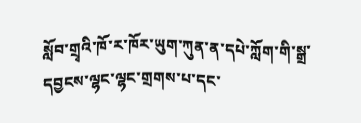སློབ་གྲྭའི་ཁོ་ར་ཁོར་ཡུག་ཀུན་ན་དཔེ་ཀློག་གི་སྒྲ་དབྱངས་ལྷང་ལྷང་གྲགས་པ་དང་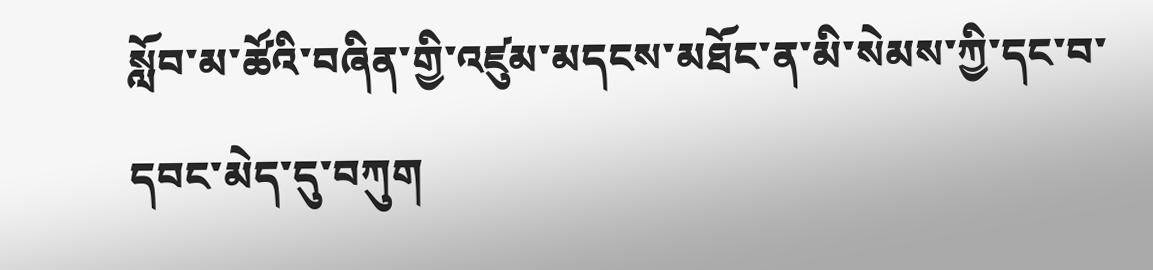སློབ་མ་ཚོའི་བཞིན་གྱི་འཛུམ་མདངས་མཐོང་ན་མི་སེམས་ཀྱི་དང་བ་དབང་མེད་དུ་བཀུག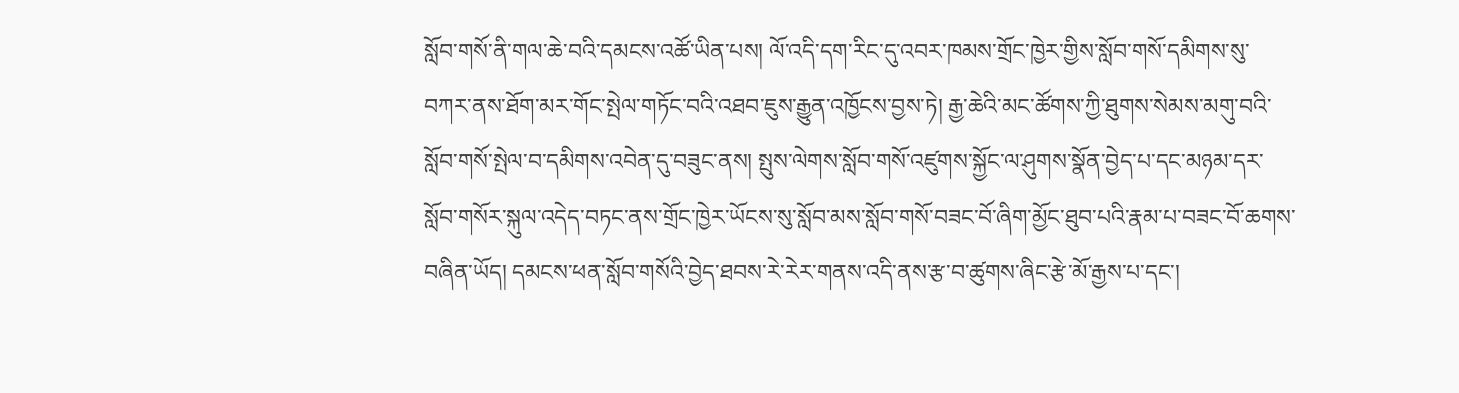སློབ་གསོ་ནི་གལ་ཆེ་བའི་དམངས་འཚོ་ཡིན་པས། ལོ་འདི་དག་རིང་དུ་འབར་ཁམས་གྲོང་ཁྱེར་གྱིས་སློབ་གསོ་དམིགས་སུ་བཀར་ནས་ཐོག་མར་གོང་སྤེལ་གཏོང་བའི་འཐབ་ཇུས་རྒྱུན་འཁྱོངས་བྱས་ཏེ། རྒྱ་ཆེའི་མང་ཚོགས་ཀྱི་ཐུགས་སེམས་མགུ་བའི་སློབ་གསོ་སྤེལ་བ་དམིགས་འབེན་དུ་བཟུང་ནས། སྤུས་ལེགས་སློབ་གསོ་འཛུགས་སྐྱོང་ལ་ཤུགས་སྣོན་བྱེད་པ་དང་མཉམ་དར་སློབ་གསོར་སྐུལ་འདེད་བཏང་ནས་གྲོང་ཁྱེར་ཡོངས་སུ་སློབ་མས་སློབ་གསོ་བཟང་བོ་ཞིག་མྱོང་ཐུབ་པའི་རྣམ་པ་བཟང་བོ་ཆགས་བཞིན་ཡོད། དམངས་ཕན་སློབ་གསོའི་བྱེད་ཐབས་རེ་རེར་གནས་འདི་ནས་རྩ་བ་ཚུགས་ཞིང་རྩེ་མོ་རྒྱས་པ་དང་།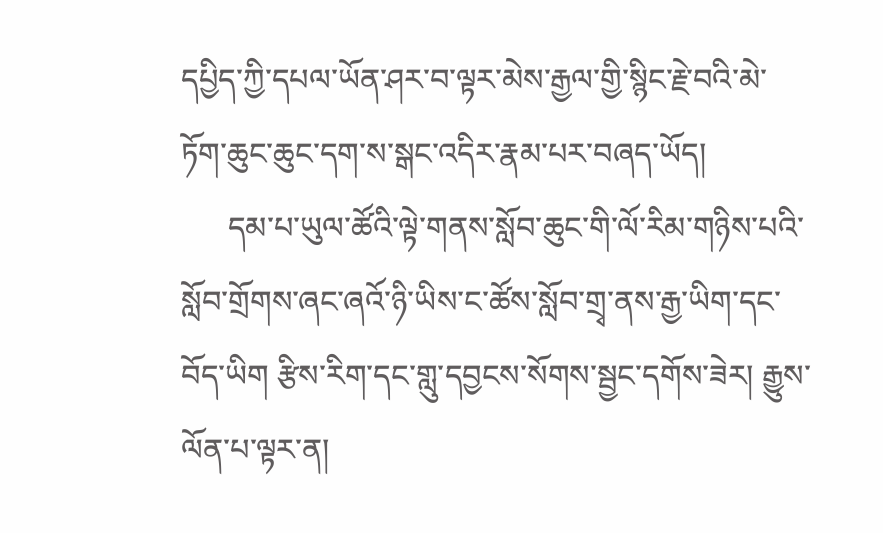དཔྱིད་ཀྱི་དཔལ་ཡོན་ཤར་བ་ལྟར་མེས་རྒྱལ་གྱི་སྙིང་རྗེ་བའི་མེ་ཏོག་ཆུང་ཆུང་དག་ས་སྒང་འདིར་རྣམ་པར་བཞད་ཡོད།
      དམ་པ་ཡུལ་ཚོའི་ལྟེ་གནས་སློབ་ཆུང་གི་ལོ་རིམ་གཉིས་པའི་སློབ་གྲོགས་ཞང་ཞའོ་ཉི་ཡིས་ང་ཚོས་སློབ་གྲྭ་ནས་རྒྱ་ཡིག་དང་བོད་ཡིག རྩིས་རིག་དང་གླུ་དབྱངས་སོགས་སྦྱང་དགོས་ཟེར། རྒྱུས་ལོན་པ་ལྟར་ན།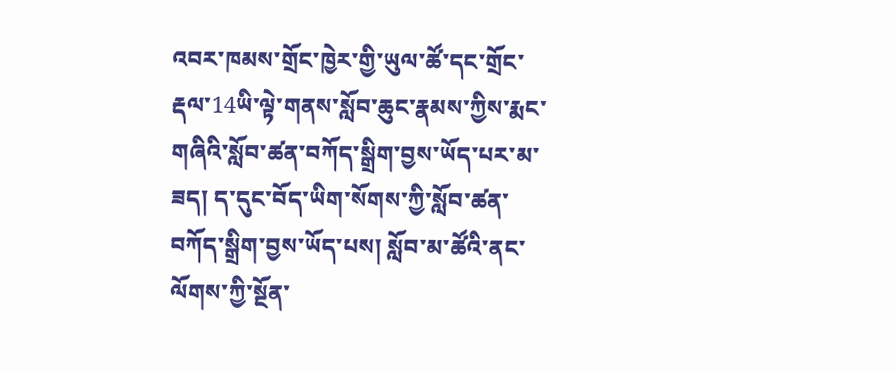འབར་ཁམས་གྲོང་ཁྱེར་གྱི་ཡུལ་ཚོ་དང་གྲོང་རྡལ་14ཡི་ལྟེ་གནས་སློབ་ཆུང་རྣམས་ཀྱིས་རྨང་གཞིའི་སློབ་ཚན་བཀོད་སྒྲིག་བྱས་ཡོད་པར་མ་ཟད། ད་དུང་བོད་ཡིག་སོགས་ཀྱི་སློབ་ཚན་བཀོད་སྒྲིག་བྱས་ཡོད་པས། སློབ་མ་ཚོའི་ནང་ལོགས་ཀྱི་སྔོན་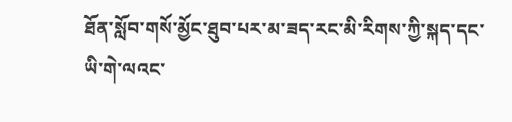ཐོན་སློབ་གསོ་མྱོང་ཐུབ་པར་མ་ཟད་རང་མི་རིགས་ཀྱི་སྐད་དང་ཡི་གེ་ལའང་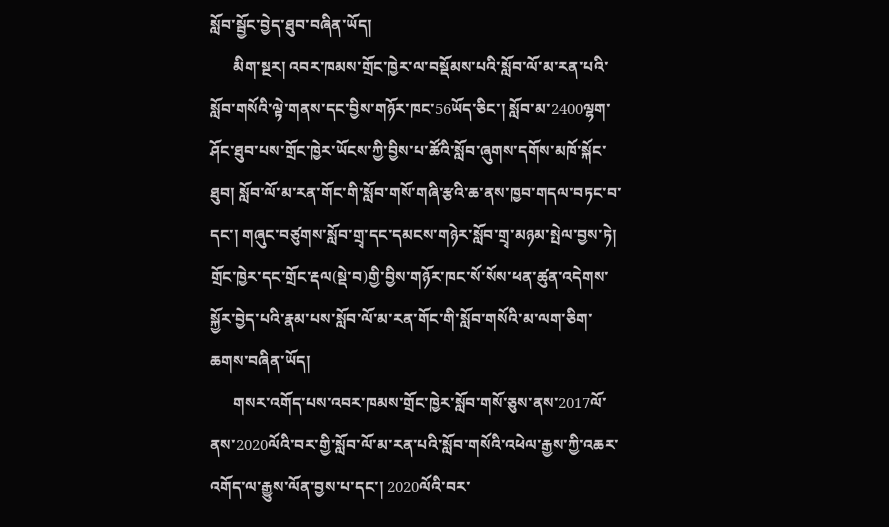སློབ་སྦྱོང་བྱེད་ཐུབ་བཞིན་ཡོད།
      མིག་སྔར། འབར་ཁམས་གྲོང་ཁྱེར་ལ་བསྡོམས་པའི་སློབ་ལོ་མ་རན་པའི་སློབ་གསོའི་ལྟེ་གནས་དང་བྱིས་གཉོར་ཁང་56ཡོད་ཅིང་། སློབ་མ་2400ལྷག་ཤོང་ཐུབ་པས་གྲོང་ཁྱེར་ཡོངས་ཀྱི་བྱིས་པ་ཚོའི་སློབ་ཞུགས་དགོས་མཁོ་སྐོང་ཐུབ། སློབ་ལོ་མ་རན་གོང་གི་སློབ་གསོ་གཞི་རྩའི་ཆ་ནས་ཁྱབ་གདལ་བཏང་བ་དང་། གཞུང་བཙུགས་སློབ་གྲྭ་དང་དམངས་གཉེར་སློབ་གྲྭ་མཉམ་སྤེལ་བྱས་ཏེ། གྲོང་ཁྱེར་དང་གྲོང་རྡལ(སྡེ་བ)གྱི་བྱིས་གཉོར་ཁང་སོ་སོས་ཕན་ཚུན་འདེགས་སྐྱོར་བྱེད་པའི་རྣམ་པས་སློབ་ལོ་མ་རན་གོང་གི་སློབ་གསོའི་མ་ལག་ཅིག་ཆགས་བཞིན་ཡོད།
      གསར་འགོད་པས་འབར་ཁམས་གྲོང་ཁྱེར་སློབ་གསོ་ཅུས་ནས་2017ལོ་ནས་2020ལོའི་བར་གྱི་སློབ་ལོ་མ་རན་པའི་སློབ་གསོའི་འཕེལ་རྒྱས་ཀྱི་འཆར་འགོད་ལ་རྒྱུས་ལོན་བྱས་པ་དང་། 2020ལོའི་བར་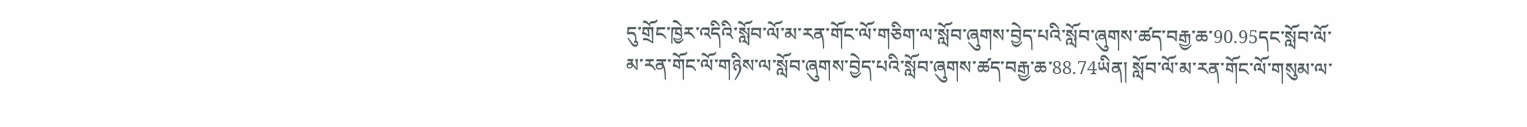དུ་གྲོང་ཁྱེར་འདིའི་སློབ་ལོ་མ་རན་གོང་ལོ་གཅིག་ལ་སློབ་ཞུགས་བྱེད་པའི་སློབ་ཞུགས་ཚད་བརྒྱ་ཆ་90.95དང་སློབ་ལོ་མ་རན་གོང་ལོ་གཉིས་ལ་སློབ་ཞུགས་བྱེད་པའི་སློབ་ཞུགས་ཚད་བརྒྱ་ཆ་88.74ཡིན། སློབ་ལོ་མ་རན་གོང་ལོ་གསུམ་ལ་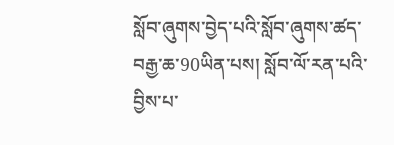སློབ་ཞུགས་བྱེད་པའི་སློབ་ཞུགས་ཚད་བརྒྱ་ཆ་90ཡིན་པས། སློབ་ལོ་རན་པའི་བྱིས་པ་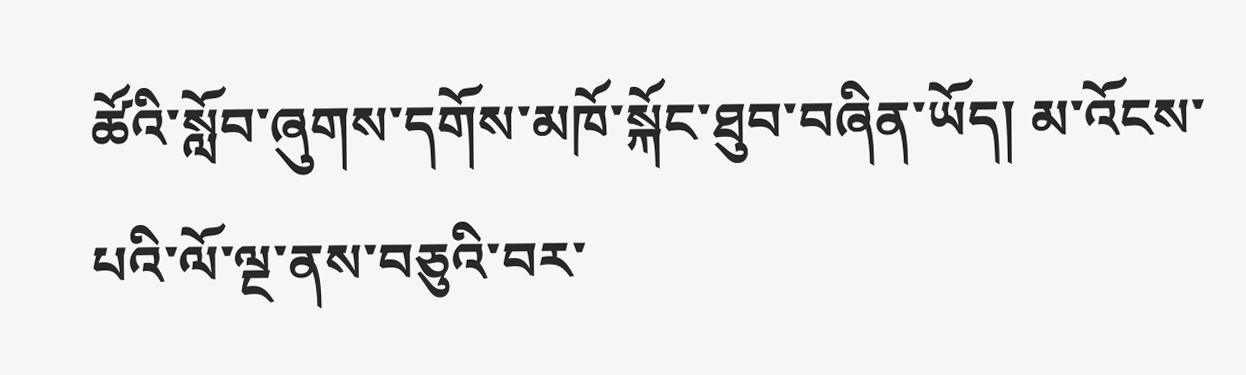ཚོའི་སློབ་ཞུགས་དགོས་མཁོ་སྐོང་ཐུབ་བཞིན་ཡོད། མ་འོངས་པའི་ལོ་ལྔ་ནས་བཅུའི་བར་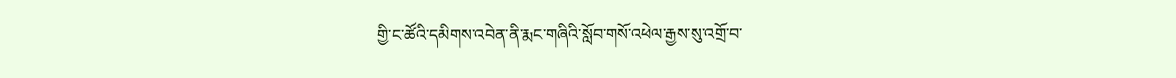གྱི་ང་ཚོའི་དམིགས་འབེན་ནི་རྨང་གཞིའི་སློབ་གསོ་འཕེལ་རྒྱས་སུ་འགྲོ་བ་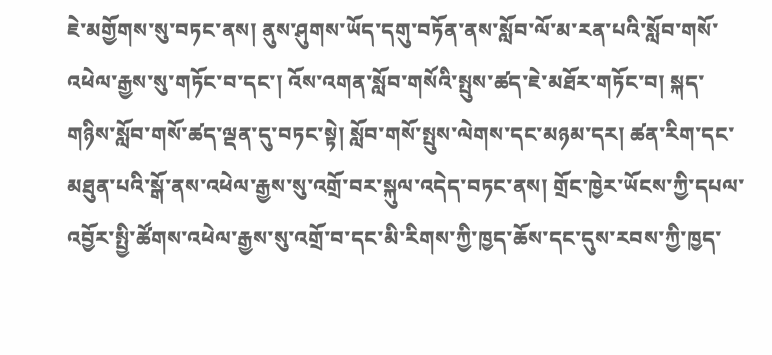ཇེ་མགྱོགས་སུ་བཏང་ནས། ནུས་ཤུགས་ཡོད་དགུ་བཏོན་ནས་སློབ་ལོ་མ་རན་པའི་སློབ་གསོ་འཕེལ་རྒྱས་སུ་གཏོང་བ་དང་། འོས་འགན་སློབ་གསོའི་སྤུས་ཚད་ཇེ་མཐོར་གཏོང་བ། སྐད་གཉིས་སློབ་གསོ་ཚད་ལྡན་དུ་བཏང་སྟེ། སློབ་གསོ་སྤུས་ལེགས་དང་མཉམ་དར། ཚན་རིག་དང་མཐུན་པའི་སྒོ་ནས་འཕེལ་རྒྱས་སུ་འགྲོ་བར་སྐུལ་འདེད་བཏང་ནས། གྲོང་ཁྱེར་ཡོངས་ཀྱི་དཔལ་འབྱོར་སྤྱི་ཚོགས་འཕེལ་རྒྱས་སུ་འགྲོ་བ་དང་མི་རིགས་ཀྱི་ཁྱད་ཆོས་དང་དུས་རབས་ཀྱི་ཁྱད་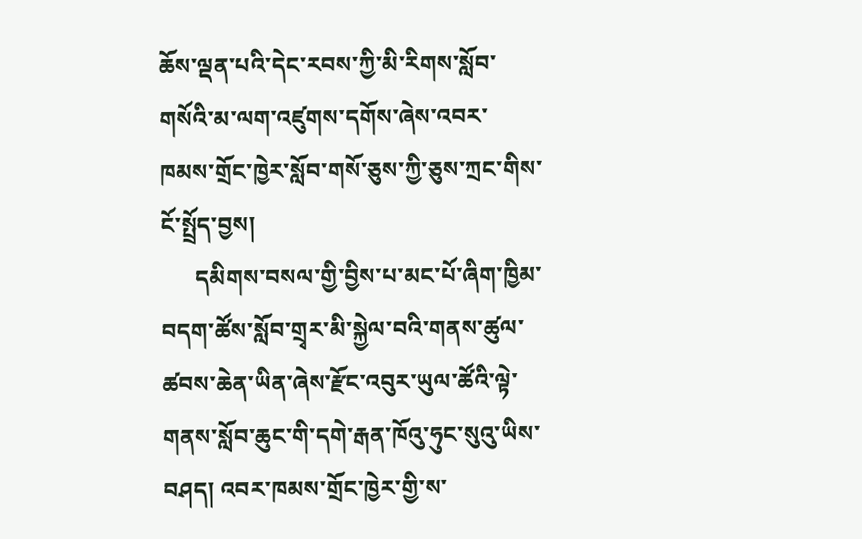ཆོས་ལྡན་པའི་དེང་རབས་ཀྱི་མི་རིགས་སློབ་གསོའི་མ་ལག་འཛུགས་དགོས་ཞེས་འབར་ཁམས་གྲོང་ཁྱེར་སློབ་གསོ་ཅུས་ཀྱི་ཅུས་ཀྲང་གིས་ངོ་སྤྲོད་བྱས།
      དམིགས་བསལ་གྱི་བྱིས་པ་མང་པོ་ཞིག་ཁྱིམ་བདག་ཚོས་སློབ་གྲྭར་མི་སྐྱེལ་བའི་གནས་ཚུལ་ཚབས་ཆེན་ཡིན་ཞེས་རྫོང་འབུར་ཡུལ་ཚོའི་ལྟེ་གནས་སློབ་ཆུང་གི་དགེ་རྒན་ཁོའུ་ཧུང་སུའུ་ཡིས་བཤད། འབར་ཁམས་གྲོང་ཁྱེར་གྱི་ས་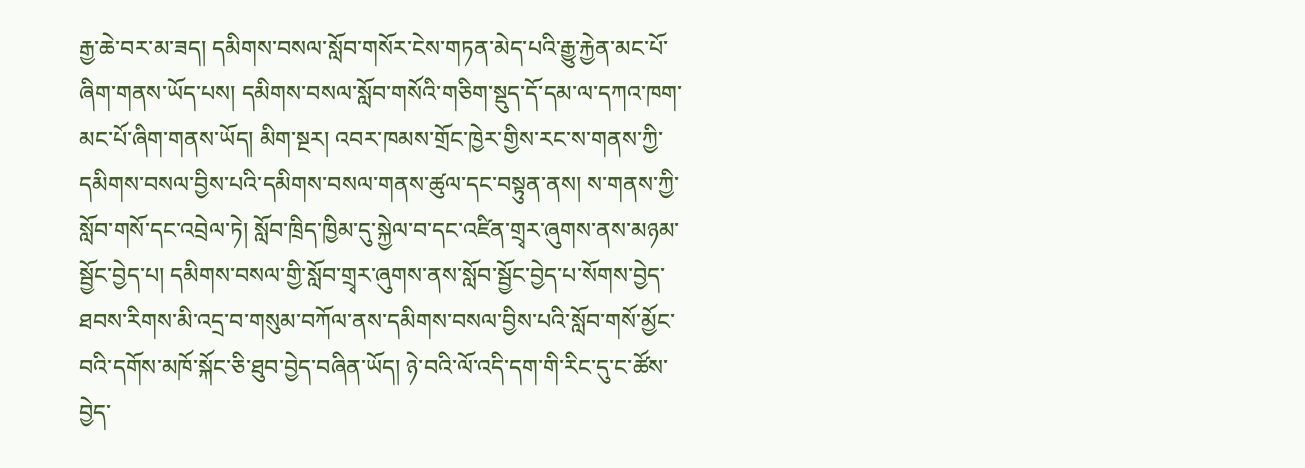རྒྱ་ཆེ་བར་མ་ཟད། དམིགས་བསལ་སློབ་གསོར་ངེས་གཏན་མེད་པའི་རྒྱུ་རྐྱེན་མང་པོ་ཞིག་གནས་ཡོད་པས། དམིགས་བསལ་སློབ་གསོའི་གཅིག་སྡུད་དོ་དམ་ལ་དཀའ་ཁག་མང་པོ་ཞིག་གནས་ཡོད། མིག་སྔར། འབར་ཁམས་གྲོང་ཁྱེར་གྱིས་རང་ས་གནས་ཀྱི་དམིགས་བསལ་བྱིས་པའི་དམིགས་བསལ་གནས་ཚུལ་དང་བསྟུན་ནས། ས་གནས་ཀྱི་སློབ་གསོ་དང་འབྲེལ་ཏེ། སློབ་ཁྲིད་ཁྱིམ་དུ་སྐྱེལ་བ་དང་འཛིན་གྲྭར་ཞུགས་ནས་མཉམ་སྦྱོང་བྱེད་པ། དམིགས་བསལ་གྱི་སློབ་གྲྭར་ཞུགས་ནས་སློབ་སྦྱོང་བྱེད་པ་སོགས་བྱེད་ཐབས་རིགས་མི་འདྲ་བ་གསུམ་བཀོལ་ནས་དམིགས་བསལ་བྱིས་པའི་སློབ་གསོ་མྱོང་བའི་དགོས་མཁོ་སྐོང་ཅི་ཐུབ་བྱེད་བཞིན་ཡོད། ཉེ་བའི་ལོ་འདི་དག་གི་རིང་དུ་ང་ཚོས་བྱེད་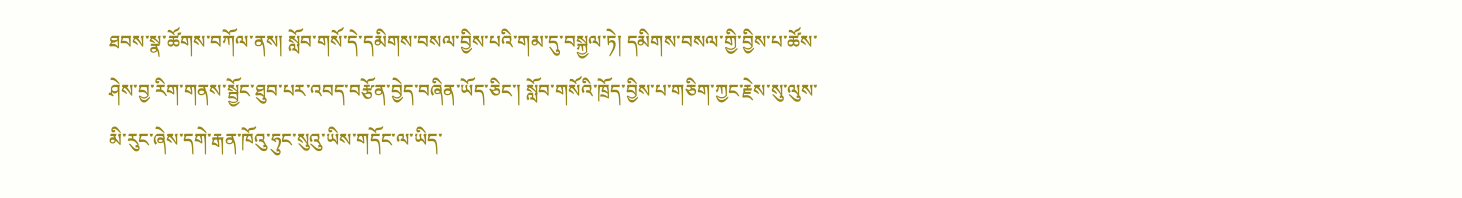ཐབས་སྣ་ཚོགས་བཀོལ་ནས། སློབ་གསོ་དེ་དམིགས་བསལ་བྱིས་པའི་གམ་དུ་བསྐྱལ་ཏེ། དམིགས་བསལ་གྱི་བྱིས་པ་ཚོས་ཤེས་བྱ་རིག་གནས་སྦྱོང་ཐུབ་པར་འབད་བརྩོན་བྱེད་བཞིན་ཡོད་ཅིང་། སློབ་གསོའི་ཁྲོད་བྱིས་པ་གཅིག་ཀྱང་རྗེས་སུ་ལུས་མི་རུང་ཞེས་དགེ་རྒན་ཁོའུ་ཧུང་སུའུ་ཡིས་གདོང་ལ་ཡིད་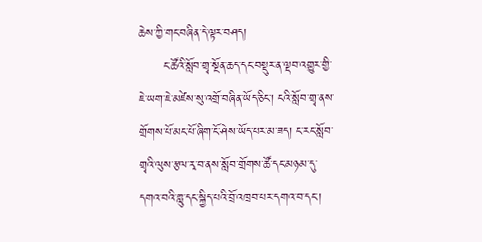ཆེས་ཀྱི་གང་བཞིན་དེ་ལྟར་བཤད།
      ང་ཚོའི་སློབ་གྲྭ་སྔོན་ཆད་དང་བསྡུར་ན་ལྡབ་འགྱུར་གྱི་ཇེ་ཡག་ཇེ་མཛེས་སུ་འགྲོ་བཞིན་ཡོད་ཅིང་། ངའི་སློབ་གྲྭ་ནས་གྲོགས་པོ་མང་པོ་ཞིག་ངོ་ཤེས་ཡོད་པར་མ་ཟད། ང་རང་སློབ་གྲྭའི་ལུས་རྩལ་རྭ་བ་ནས་སློབ་གྲོགས་ཚོ་དང་མཉམ་དུ་དགའ་བའི་གླུ་དང་སྐྱིད་པའི་བྲོ་འཁྲབ་པར་དགའ་བ་དང་།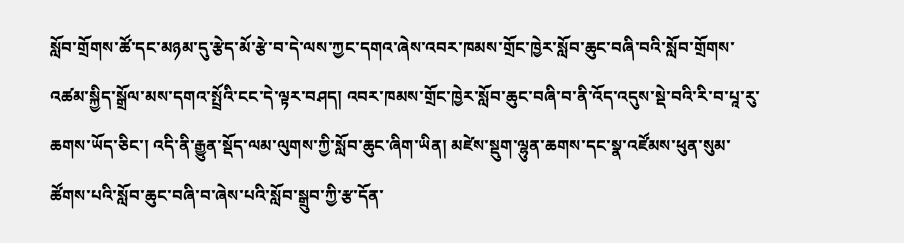སློབ་གྲོགས་ཚོ་དང་མཉམ་དུ་རྩེད་མོ་རྩེ་བ་དེ་ལས་ཀྱང་དགའ་ཞེས་འབར་ཁམས་གྲོང་ཁྱེར་སློབ་ཆུང་བཞི་བའི་སློབ་གྲོགས་འཚམ་སྐྱིད་སྒྲོལ་མས་དགའ་སྤྲོའི་ངང་དེ་ལྟར་བཤད། འབར་ཁམས་གྲོང་ཁྱེར་སློབ་ཆུང་བཞི་བ་ནི་འོད་འདུས་སྡེ་བའི་རི་བ་པཱ་རུ་ཆགས་ཡོད་ཅིང་། འདི་ནི་རྒྱུན་སྡོད་ལམ་ལུགས་ཀྱི་སློབ་ཆུང་ཞིག་ཡིན། མཛེས་སྡུག་ལྷུན་ཆགས་དང་སྣ་འཛོམས་ཕུན་སུམ་ཚོགས་པའི་སློབ་ཆུང་བཞི་བ་ཞེས་པའི་སློབ་སྒྲུབ་ཀྱི་རྩ་དོན་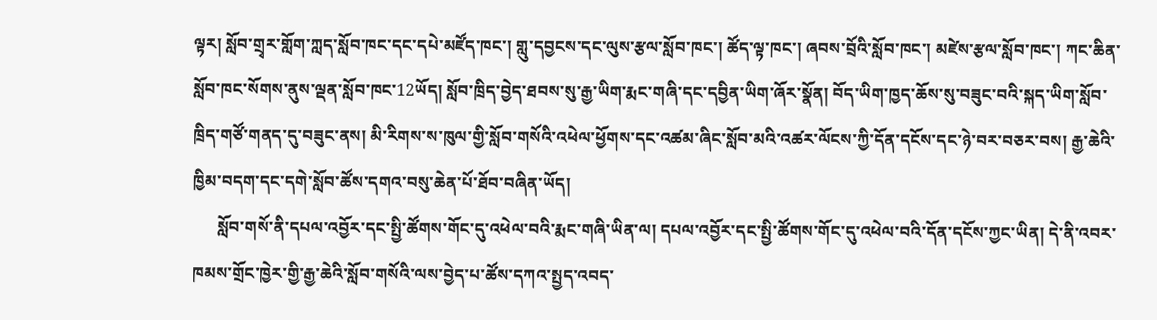ལྟར། སློབ་གྲྭར་གློག་ཀླད་སློབ་ཁང་དང་དཔེ་མཛོད་ཁང་། གླུ་དབྱངས་དང་ལུས་རྩལ་སློབ་ཁང་། ཚོད་ལྟ་ཁང་། ཞབས་བྲོའི་སློབ་ཁང་། མཛེས་རྩལ་སློབ་ཁང་། ཀང་ཆིན་སློབ་ཁང་སོགས་ནུས་ལྡན་སློབ་ཁང་12ཡོད། སློབ་ཁྲིད་བྱེད་ཐབས་སུ་རྒྱ་ཡིག་རྨང་གཞི་དང་དབྱིན་ཡིག་ཞོར་སྣོན། བོད་ཡིག་ཁྱད་ཆོས་སུ་བཟུང་བའི་སྐད་ཡིག་སློབ་ཁྲིད་གཙོ་གནད་དུ་བཟུང་ནས། མི་རིགས་ས་ཁུལ་གྱི་སློབ་གསོའི་འཕེལ་ཕྱོགས་དང་འཚམ་ཞིང་སློབ་མའི་འཚར་ལོངས་ཀྱི་དོན་དངོས་དང་ཉེ་བར་བཅར་བས། རྒྱ་ཆེའི་ཁྱིམ་བདག་དང་དགེ་སློབ་ཚོས་དགའ་བསུ་ཆེན་པོ་ཐོབ་བཞིན་ཡོད།
      སློབ་གསོ་ནི་དཔལ་འབྱོར་དང་སྤྱི་ཚོགས་གོང་དུ་འཕེལ་བའི་རྨང་གཞི་ཡིན་ལ། དཔལ་འབྱོར་དང་སྤྱི་ཚོགས་གོང་དུ་འཕེལ་བའི་དོན་དངོས་ཀྱང་ཡིན། དེ་ནི་འབར་ཁམས་གྲོང་ཁྱེར་གྱི་རྒྱ་ཆེའི་སློབ་གསོའི་ལས་བྱེད་པ་ཚོས་དཀའ་སྤྱད་འབད་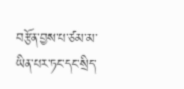བརྩོན་བྱས་པ་ཙམ་མ་ཡིན་པར་ཏང་དང་སྲིད་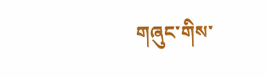གཞུང་གིས་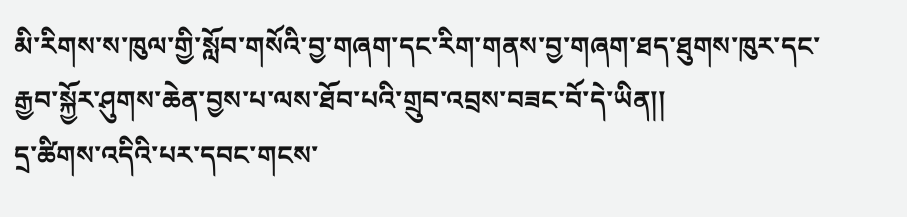མི་རིགས་ས་ཁུལ་གྱི་སློབ་གསོའི་བྱ་གཞག་དང་རིག་གནས་བྱ་གཞག་ཐད་ཐུགས་ཁུར་དང་རྒྱབ་སྐྱོར་ཤུགས་ཆེན་བྱས་པ་ལས་ཐོབ་པའི་གྲུབ་འབྲས་བཟང་བོ་དེ་ཡིན།།
དྲ་ཚིགས་འདིའི་པར་དབང་གངས་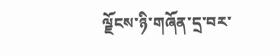ལྗོངས་ཉི་གཞོན་དྲ་བར་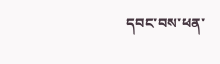དབང་བས་ཕན་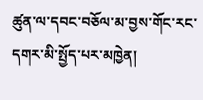ཚུན་ལ་དབང་བཅོལ་མ་བྱས་གོང་རང་དགར་མི་སྤྱོད་པར་མཁྱེན།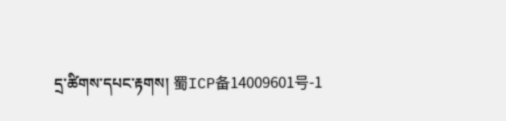དྲ་ཚིགས་དཔང་རྟགས། 蜀ICP备14009601号-1